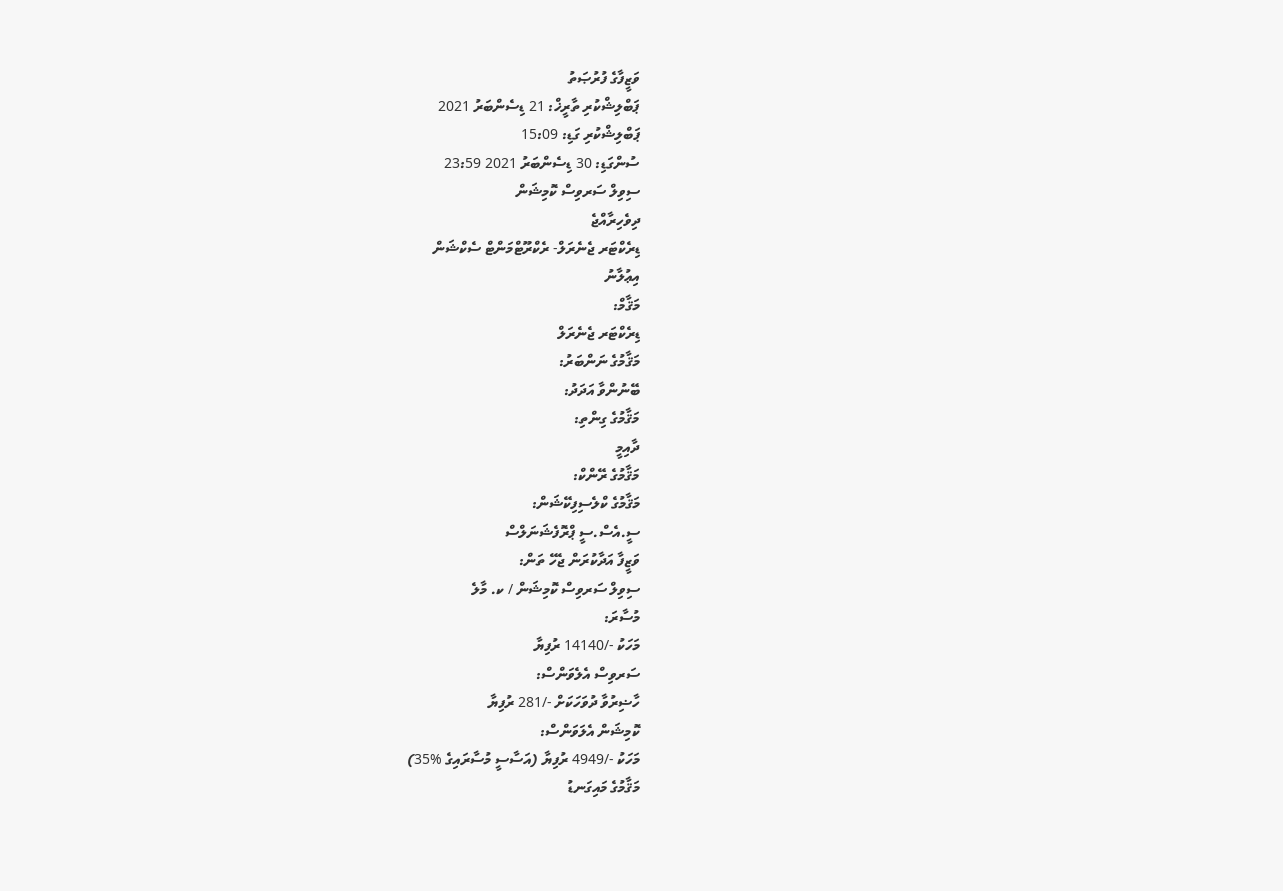ވަޒީފާގެ ފުރުޞަތު
ޕަބްލިޝްކުރި ތާރީޚް: 21 ޑިސެންބަރު 2021
ޕަބްލިޝްކުރި ގަޑި: 15:09
ސުންގަޑި: 30 ޑިސެންބަރު 2021 23:59
ސިވިލް ސަރވިސް ކޮމިޝަން
ދިވެހިރާއްޖެ
ޑިރެކްޓަރ ޖެނެރަލް- ރެކްރޫޓްމަންޓް ސެކްޝަން
އިޢުލާނު
މަޤާމް:
ޑިރެކްޓަރ ޖެނެރަލް
މަޤާމުގެ ނަންބަރު:
ބޭނުންވާ އަދަދު:
މަޤާމުގެ ގިންތި:
ދާއިމީ
މަޤާމުގެ ރޭންކް:
މަޤާމުގެ ކްލެސިފިކޭޝަން:
ސީ.އެސް.ސީ ޕްރޮފެޝަނަލްސް
ވަޒީފާ އަދާކުރަން ޖެހޭ ތަން:
ސިވިލް ސަރވިސް ކޮމިޝަން / ކ. މާލެ
މުސާރަ:
މަހަކު -/14140 ރުފިޔާ
ސަރވިސް އެލެވަންސް:
ހާޟިރުވާ ދުވަހަކަށް -/281 ރުފިޔާ
ކޮމިޝަން އެލަވަންސް:
މަހަކު -/4949 ރުފިޔާ (އަސާސީ މުސާރައިގެ %35)
މަޤާމުގެ މައިގަނޑު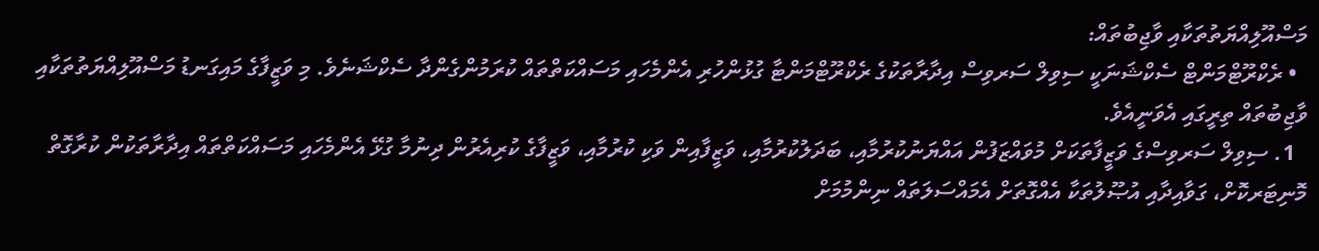މަސްއޫލިއްޔަތުތަކާއި ވާޖިބުތައް:
  • ރެކްރޫޓްމަންޓް ސެކްޝަނަކީ ސިވިލް ސަރވިސް އިދާރާތަކުގެ ރެކްރޫޓްމަންޓާ ގުޅުންހުރި އެންމެހައި މަސައްކަތްތައް ކުރަމުންގެންދާ ސެކްޝަނެވެ. މި ވަޒީފާގެ މައިގަނޑު މަސްއޫލިއްޔަތުތަކާއި ވާޖިބުތައް ތިރީގައި އެވަނީއެވެ.
  1. ސިވިލް ސަރވިސްގެ ވަޒީފާތަކަށް މުވައްޒަފުން އައްޔަނުކުރުމާއި، ބަދަލުކުރުމާއި، ވަޒީފާއިން ވަކި ކުރުމާއި، ވަޒީފާގެ ކުރިއެރުން ދިނުމާ ގުޅޭ އެންމެހައި މަސައްކަތްތައް އިދާރާތަކުން ކުރާގޮތް މޮނިޓަރކޮށް، ގަވާއިދާއި އުޞޫލުތަކާ އެއްގޮތަށް އެމައްސަލަތައް ނިންމުމަށް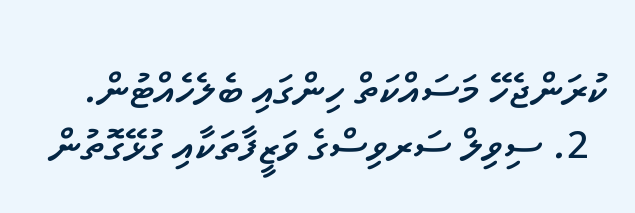ކުރަންޖެހޭ މަސައްކަތް ހިންގައި ބެލެހެއްޓުން.
  2. ސިވިލް ސަރވިސްގެ ވަޒީފާތަކާއި ގުޅޭގޮތުން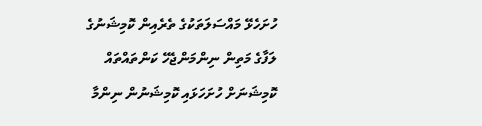ހުށަހެޅޭ މައްސަލަތަކުގެ ތެރެއިން ކޮމިޝަނުގެ ލަފާގެ މަތިން ނިންމަންޖެހޭ ކަންތައްތައް ކޮމިޝަނަށް ހުށަހަޅައި ކޮމިޝަނުން ނިންމާ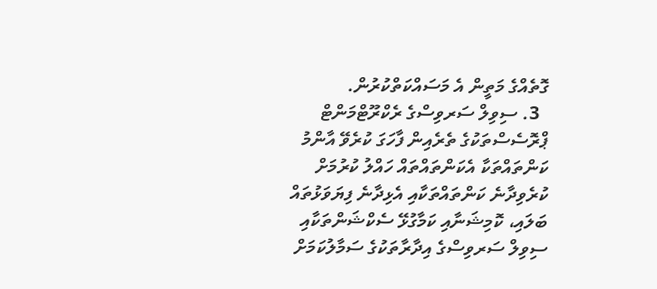ގޮތެއްގެ މަތީން އެ މަސައްކަތްކުރުން.
  3. ސިވިލް ސަރވިސްގެ ރެކްރޫޓްމަންޓް ޕްރޮސެސްތަކުގެ ތެރެއިން ފާހަގަ ކުރެވޭ އާންމު ކަންތައްތަކާ އެކަންތައްތައް ހައްލު ކުރުމަށް ކުރެވިދާނެ ކަންތައްތަކާއި އެޅިދާނެ ފިޔަވަޅުތައް ބަލައި، ކޮމިޝަނާއި ކަމާގުޅޭ ސެކްޝަންތަކާއި ސިވިލް ސަރވިސްގެ އިދާރާތަކުގެ ސަމާލުކަމަށް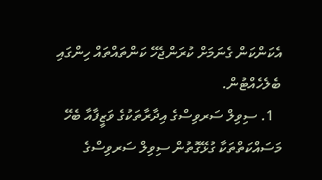އެކަންކަން ގެނަމަށް ކުރަންޖެހޭ ކަންތައްތައް ހިންގައި ބެލެހެއްޓުން.
  1. ސިވިލް ސަރވިސްގެ އިދާރާތަކުގެ ވަޒީފާއާ ބެހޭ މަސައްކަތްތަކާ ގުޅޭގޮތުން ސިވިލް ސަރވިސްގެ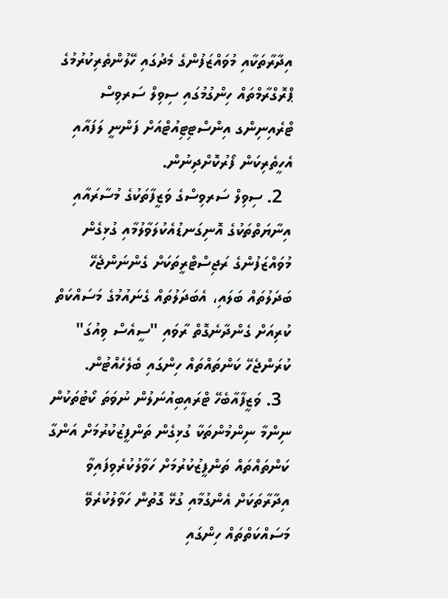އިދާރާތަކާއި މުވައްޒަފުންގެ މެދުގައި ހޭލުންތެރިކުރުމުގެ ޕްރޮގްރާމްތައް ހިންގުމުގައި ސިވިލް ސަރވިސް ޓްރެއިނިންގ އިންސްޓިޓިއުޓްއަށް ފަންނީ ލަފައާއި އެހީތެރިކަން ފޯރުކޮށްދިނުން.
  2. ސިވިލް ސަރވިސްގެ ވަޒީފާތަކުގެ މުސާރައާއި އިނާޔަތްތަކުގެ އޮނިގަނޑުއެކުލަވާލުމާއި ގުޅިގެން މުވައްޒަފުންގެ ރަޖިސްޓްރީތަކަށް ގެންނަންޖެހޭ ބަދަލުތައް ބަލައި، އެބަދަލުތައް ގެނައުމުގެ މަސައްކަތް ކުރިއަށް ގެންދާނެގޮތް ރާވައި "ސީއެސް ވިއުގަ" ކުރަންޖެހޭ ކަންތައްތައް ހިންގައި ބެލެހެއްޓުން.
  3. ވަޒީފާއާބެހޭ ޓްރައިބިއުނަލުން ނުވަތަ ކޯޓުތަކުން ނިންމާ ނިންމުންތަކާ ގުޅިގެން ތަންފީޒުކުރުމަށް އަންގާ ކަންތައްތައް ތަންފީޒުކުރުމަށް ހަވާލުކުރެވިފައިވާ އިދާރާތަކަށް އެންގުމާއި ގުޅޭ ގޮތުން ހަވާލުކުރެވޭ މަސައްކަތްތައް ހިންގައި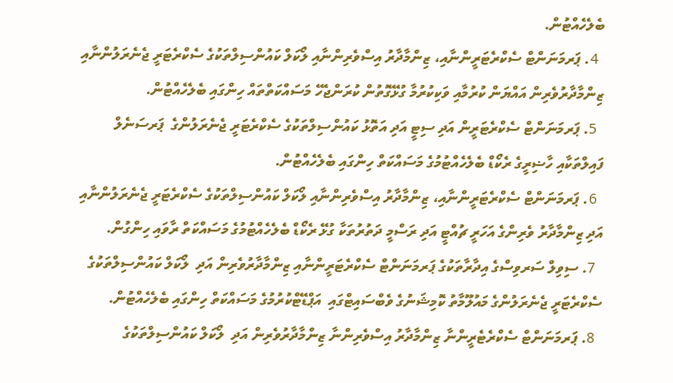ބެލެހެއްޓުން.
  4. ޕަރމަނަންޓް ސެކްރެޓަރީންނާއި، ޒިންމާދާރު އިސްވެރިންނާއި ލޯކަލް ކައުންސިލްތަކުގެ ސެކްރެޓަރީ ޖެނެރަލުންނާއި ޒިންމާދާރުވެރިން އައްޔަން ކުރުމާއި ވަކިކުރުމާ ގުޅޭގޮތުން ކުރަންޖެހޭ މަސައްކަތްތައް ހިންގައި ބެލެހެއްޓުން.
  5. ޕަރމަނަންޓް ސެކްރެޓަރީން އަދި ސިޓީ އަދި އަތޮޅު ކައުންސިލްތަކުގެ ސެކްރެޓަރީ ޖެނެރަލުންގެ  ޕަރސަނެލް ފައިލްތަކާއި ހާޟިރީގެ ރެކޯޑް ބެލެހެއްޓުމުގެ މަސައްކަތް ހިންގައި ބެލެހެއްޓުން.
  6. ޕަރމަނަންޓް ސެކްރެޓަރީންނާއި، ޒިންމާދާރު އިސްވެރިންނާއި ލޯކަލް ކައުންސިލްތަކުގެ ސެކްރެޓަރީ ޖެނެރަލުންނާއި އަދި ޒިންމާދާރު ވެރިންގެ އަހަރީ ޗުއްޓީ އަދި ރަސްމީ ދަތުރުތަކާ ގުޅޭ ރެކޯޑް ބެލެހެއްޓުމުގެ މަސައްކަތް ރާވައި ހިންގުން.
  7. ސިވިލް ސަރވިސްގެ އިދާރާތަކުގެ ޕަރމަނަންޓް ސެކްރެޓަރީންނާއި ޒިންމާދާރުވެރިން އަދި  ލޯކަލް ކައުންސިލްތަކުގެ ސެކްރެޓަރީ ޖެނެރަލުންގެ މައުލޫމާތު ކޮމިޝަނުގެ ވެބްސައިޓްގައި  އަޕްޑޭޓްކުރުމުގެ މަސައްކަތް ހިންގައި ބެލެހެއްޓުން.
  8. ޕަރމަނަންޓް ސެކްރެޓެރީންނާ ޒިންމާދާރު އިސްވެރިންނާ ޒިންމާދާރުވެރިން އަދި  ލޯކަލް ކައުންސިލްތަކުގެ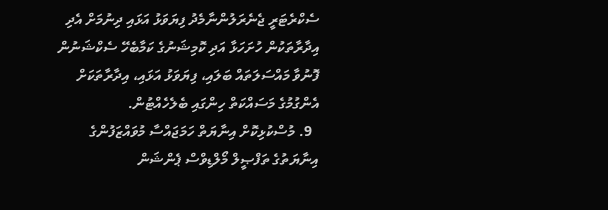ސެކްރެޓަރީ ޖެނެރަލުންނާމެދު ފިޔަވަޅު އަޅައި ދިނުމަށް އެދި އިދާރާތަކުން ހުށަހަޅާ އަދި ކޮމިޝަނުގެ ކަމާބެހޭ ސެކްޝަނުން ފޮނުވާ މައްސަލަތައް ބަލައި، ފިޔަވަޅު އަޅައި، އިދާރާތަކަށް އެންގުމުގެ މަސައްކަތް ހިންގައި ބެލެހެއްޓުން.
  9. މުސްކުޅިކޮށް އިނާޔަތް ހަމަޖައްސާ މުވައްޒަފުންގެ އިނާޔަތުގެ ތަފްޞީލް މޯލްޑިވްސް ޕެންޝަން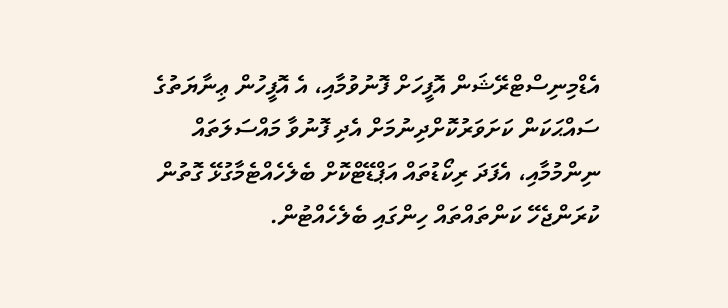އެޑްމިނިސްޓްރޭޝަން އޮފީހަށް ފޮނުވުމާއި، އެ އޮފީހުން ޢިނާޔަތުގެ ސައްޙަކަން ކަށަވަރުކޮށްދިނުމަށް އެދި ފޮނުވާ މައްސަލަތައް ނިންމުމާއި، އެފަދަ ރިކޯޑުތައް އަޕްޑޭޓްކޮށް ބެލެހެއްޓެމާގުޅޭ ގޮތުން ކުރަންޖެހޭ ކަންތައްތައް ހިންގައި ބެލެހެއްޓުން.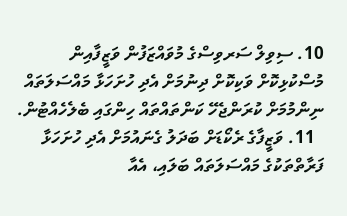10. ސިވިލް ސަރވިސްގެ މުވައްޒަފުން ވަޒީފާއިން މުސްކުޅިކޮށް ވަކިކޮށް ދިނުމަށް އެދި ހުށަހަޅާ މައްސަލަތައް ނިންމުމަށް ކުރަންޖެހޭ ކަންތައްތައް ހިންގައި ބެލެހެއްޓުން.
  11. ވަޒީފާގެ ރެކޯޑަށް ބަދަލު ގެނައުމަށް އެދި ހުށަހަޅާ ފަރާތްތަކުގެ މައްސަލަތައް ބަލައި، އެއާ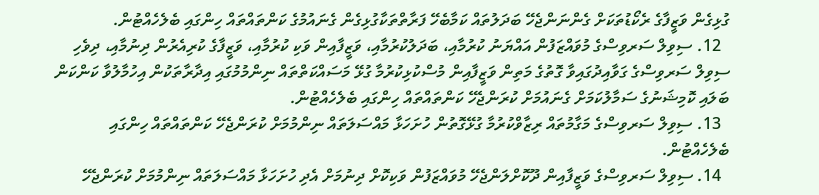ގުޅިގެން ވަޒީފާގެ ރެކޯޑުތަކަށް ގެންނަންޖެހޭ ބަދަލުތައް ކަމާބެހޭ ފަރާތްތަކާގުޅިގެން ގެނައުމުގެ ކަންތައްތައް ހިންގައި ބެލެހެއްޓުން.
  12. ސިވިލް ސަރވިސްގެ މުވައްޒަފުން އައްޔަނު ކުރުމާއި، ބަދަލުކުރުމާއި، ވަޒީފާއިން ވަކި ކުރުމާއި، ވަޒީފާގެ ކުރިއެރުން ދިނުމާއި، ދިވެހި ސިވިލް ސަރވިސްގެ ގަވާއިދުގައިވާ ގޮތުގެ މަތިން ވަޒީފާއިން މުސްކުޅިކުރުމާ ގުޅޭ މަސައްކަތްތައް ނިންމުމުގައި އިދާރާތަކުން އިހުމާލުވާ ކަންކަން ބަލައި ކޮމިޝަނުގެ ސަމާލުކަމަށް ގެނައުމަށް ކުރަންޖެހޭ ކަންތައްތައް ހިންގައި ބެލެހެއްޓުން.
  13. ސިވިލް ސަރވިސްގެ މަގާމުތައް ރިޒާވްކުރުމާ ގުޅޭގޮތުން ހުށަހަޅާ މައްސަލަތައް ނިންމުމަށް ކުރަންޖެހޭ ކަންތައްތައް ހިންގައި ބެލެހެއްޓުން.
  14. ސިވިލް ސަރވިސްގެ ވަޒީފާއިން ދޫކޮށްލަންޖެހޭ މުވައްޒަފުން ވަކިކޮށް ދިނުމަށް އެދި ހުށަހަޅާ މައްސަލަތައް ނިންމުމަށް ކުރަންޖެހޭ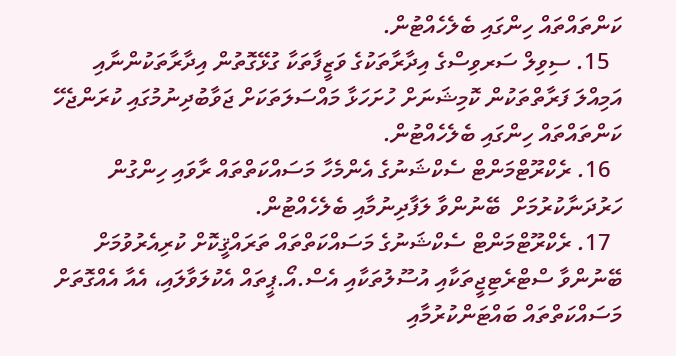ކަންތައްތައް ހިންގައި ބެލެހެއްޓުން.
  15. ސިވިލް ސަރވިސްގެ އިދާރާތަކުގެ ވަޒީފާތަކާ ގުޅޭގޮތުން އިދާރާތަކުންނާއި އަމިއްލަ ފަރާތްތަކުން ކޮމިޝަނަށް ހުށަހަޅާ މައްސަލަތަކަށް ޖަވާބުދިނުމުގައި ކުރަންޖެހޭ ކަންތައްތައް ހިންގައި ބެލެހެއްޓުން.
  16. ރެކްރޫޓްމަންޓް ސެކްޝަނުގެ އެންމެހާ މަސައްކަތްތައް ރާވައި ހިންގުން  ހަރުދަނާކުރުމަށް  ބޭނުންވާ ލަފާދިނުމާއި ބެލެހެއްޓުން.
  17. ރެކްރޫޓްމަންޓް ސެކްޝަނުގެ މަސައްކަތްތައް ތަރައްޤީކޮށް ކުރިއެރުވުމަށް ބޭނުންވާ ސްޓްރެޓިޖީތަކާއި އުސޫލުތަކާއި އެސް.އޯ.ޕީތައް އެކުލަވާލައި، އެއާ އެއްގޮތަށް މަސައްކަތްތައް ބައްޓަންކުރުމާއި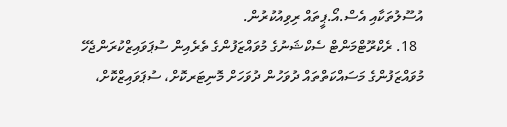އުސޫލުތަކާއި އެސް.އޯ.ޕީތައް ރިވިއުކުރުން.
  18. ރެކްރޫޓްމަންޓް ސެކްޝަނުގެ މުވައްޒަފުންގެ ތެރެއިން ސުޕަވައިޒްކުރަންޖެހޭ މުވައްޒަފުންގެ މަސައްކަތްތައް ދުވަހުން ދުވަހަށް މޮނިޓަރކޮށް، ސުޕަވައިޒްކޮށް،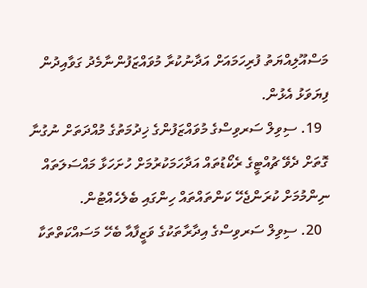މަސްއޫލިއްޔަތު ފުރިހަމައަށް އަދާނުކުރާ މުވައްޒަފުންނާމެދު ގަވާއިދުން ފިޔަވަޅު އެޅުން.
  19. ސިވިލް ސަރވިސްގެ މުވައްޒަފުންގެ ޚިދުމަތުގެ މުއްދަތަށް ނުގުނާ ގޮތަށް ދެވޭ ޗުއްޓީގެ ރެކޯޑުތައް އަދާހަމަކުރުމަށް ހުށަހަޅާ މައްސަލަތައް ނިންމުމަށް ކުރަންޖެހޭ ކަންތައްތައް ހިންގައި ބެލެހެއްޓުން.
  20. ސިވިލް ސަރވިސްގެ އިދާރާތަކުގެ ވަޒީފާއާ ބެހޭ މަސައްކަތްތަކާ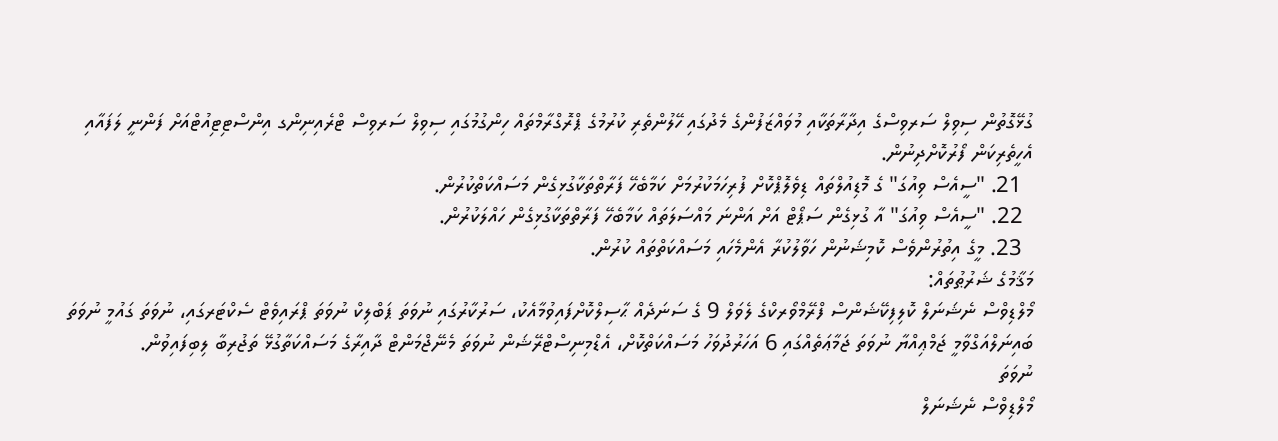ގުޅޭގޮތުން ސިވިލް ސަރވިސްގެ އިދާރާތަކާއި މުވައްޒަފުންގެ މެދުގައި ހޭލުންތެރި ކުރުމުގެ ޕްރޮގްރާމްތައް ހިންގުމުގައި ސިވިލް ސަރވިސް ޓްރެއިނިންގ އިންސްޓިޓިއުޓްއަށް ފަންނީ ލަފައާއި އެހީތެރިކަން ފޯރުކޮށްދިނުން.
  21. "ސީއެސް ވިއުގަ" ގެ މޮޑިއުލްތައް ޑިވެލޮޕްކޮށް ފުރިހަމަކުރުމަށް ކަމާބެހޭ ފަރާތްތަކާގުޅިގެން މަސައްކަތްކުރުން.
  22. "ސީއެސް ވިއުގަ" އާ ގުޅިގެން ސަޕޯޓް އަށް އަންނަ މައްސަލަތައް ކަމާބެހޭ ފަރާތްތަކާގުޅިގެން ހައްލަކުރުން.
  23. މީގެ އިތުރުންވެސް ކޮމިޝަނުން ހަވާލުކުރާ އެންމެހައި މަސައްކަތްތައް ކުރުން.
މަޤާމުގެ ޝަރުޠުތައް:
މޯލްޑިވްސް ނެޝަނަލް ކޮލިފިކޭޝަންސް ފްރޭމްވޯރކްގެ ލެވަލް 9 ގެ ސަނަދެއް ޙާސިލްކޮށްފައިވުމާއެކު، ސަރުކާރުގައި ނުވަތަ ޕަބްލިކް ނުވަތަ ޕްރައިވެޓް ސެކްޓަރގައި، ނުވަތަ ގައުމީ ނުވަތަ ބައިނަލްއަގްވާމީ ޖަމްޢިއްޔާ ނުވަތަ ޖަމާޢަތެއްގައި 6 އަހަރުދުވަހު މަސައްކަތްކޮށް، އެޑްމިނިސްޓްރޭޝަން ނުވަތަ މެނޭޖްމަންޓް ދާއިރާގެ މަސައްކަތާގުޅޭ ތަޖުރިބާ ލިބިފައިވުން.
ނުވަތަ
މޯލްޑިވްސް ނެޝަނަލް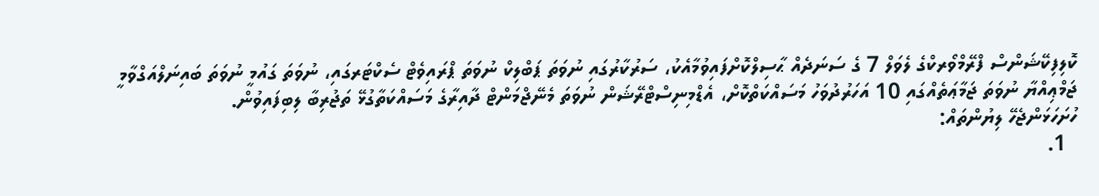ކޮލިފިކޭޝަންސް ފްރޭމްވޯރކްގެ ލެވަލް 7 ގެ ސަނަދެއް ޙާސިލްކޮށްފައިވުމާއެކު، ސަރުކާރުގައި ނުވަތަ ޕަބްލިކް ނުވަތަ ޕްރައިވެޓް ސެކްޓަރގައި، ނުވަތަ ގައުމީ ނުވަތަ ބައިނަލްއަގްވާމީ ޖަމްޢިއްޔާ ނުވަތަ ޖަމާޢަތެއްގައި 10 އަހަރުދުވަހު މަސައްކަތްކޮށް، އެޑްމިނިސްޓްރޭޝަން ނުވަތަ މެނޭޖްމަންޓް ދާއިރާގެ މަސައްކަތާގުޅޭ ތަޖުރިބާ ލިބިފައިވުން.
ހުށަހަޅަންޖެހޭ ލިޔުންތައް:
  1.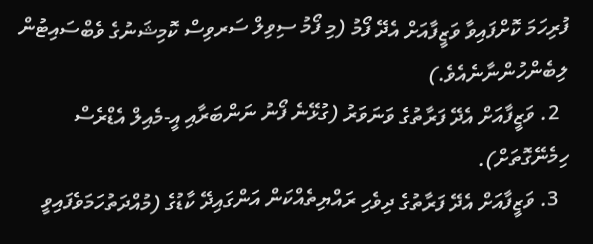ފުރިހަމަ ކޮށްފައިވާ ވަޒީފާއަށް އެދޭ ފޯމު (މި ފޯމު ސިވިލް ސަރވިސް ކޮމިޝަނުގެ ވެބްސައިޓުން ލިބެންހުންނާނެއެވެ.)
  2. ވަޒީފާއަށް އެދޭ ފަރާތުގެ ވަނަވަރު (ގުޅޭނެ ފޯނު ނަންބަރާއި އީ-މެއިލް އެޑްރެސް ހިމެނޭގޮތަށް).
  3. ވަޒީފާއަށް އެދޭ ފަރާތުގެ ދިވެހި ރައްޔިތެއްކަން އަންގައިދޭ ކާޑުގެ (މުއްދަތުހަމަވެފައިވީ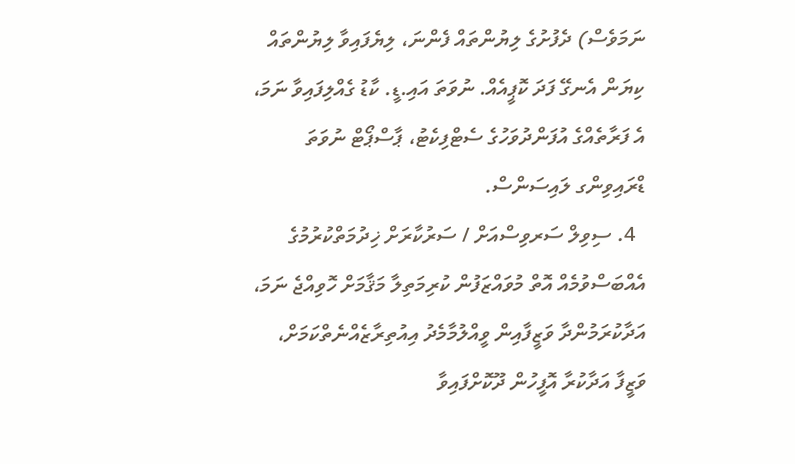ނަމަވެސް) ދެފުށުގެ ލިޔުންތައް ފެންނަ، ލިޔެފައިވާ ލިޔުންތައް ކިޔަން އެނގޭ ފަދަ ކޮޕީއެއް. ނުވަތަ އައި.ޑީ. ކާޑު ގެއްލިފައިވާ ނަމަ، އެ ފަރާތެއްގެ އުފަންދުވަހުގެ ސެޓްފިކެޓު، ޕާސްޕޯޓް ނުވަތަ ޑްރައިވިންގ ލައިސަންސް.
  4. ސިވިލް ސަރވިސްއަށް / ސަރުކާރަށް ޚިދުމަތްކުރުމުގެ އެއްބަސްވުމެއް އޮތް މުވައްޒަފުން ކުރިމަތިލާ މަޤާމަށް ހޮވިއްޖެ ނަމަ، އަދާކުރަމުންދާ ވަޒީފާއިން ވީއްލުމާމެދު އިއުތިރާޒެއްނެތްކަމަށް، ވަޒީފާ އަދާކުރާ އޮފީހުން ދޫކޮށްފައިވާ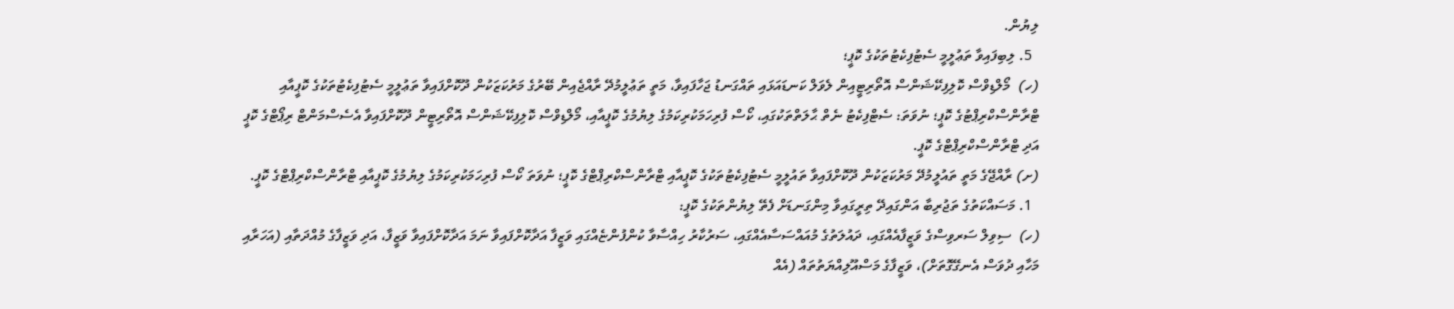ލިޔުން.
  5. ލިބިފައިވާ ތަޢުލީމީ ސެޓުފިކެޓުތަކުގެ ކޮޕީ؛
(ހ)  މޯލްޑިވްސް ކޮލިފިކޭޝަންސް އޮތޯރިޓީއިން ލެވަލް ކަނޑައަޅައި ތައްގަނޑު ޖަހާފައިވާ، މަތީ ތަޢުލީމުދޭ ރާއްޖެއިން ބޭރުގެ މަރުކަޒަކުން ދޫކޮށްފައިވާ ތަޢުލީމީ ސެޓުފިކެޓުތަކުގެ ކޮޕީއާއި ޓްރާންސްކްރިޕްޓުގެ ކޮޕީ؛ ނުވަތަ: ސެޓްފިކެޓު ނެތް ޙާލަތްތަކުގައި، ކޯސް ފުރިހަމަކުރިކަމުގެ ލިޔުމުގެ ކޮޕީއާއި، މޯލްޑިވްސް ކޮލިފިކޭޝަންސް އޮތޯރިޓީން ދޫކޮށްފައިވާ އެސެސްމަންޓް ރިޕޯޓްގެ ކޮޕީ އަދި ޓްރާންސްކްރިޕްޓްގެ ކޮޕީ.
(ށ) ރާއްޖޭގެ މަތީ ތައުލީމުދޭ މަރުކަޒަކުން ދޫކޮށްފައިވާ ތައުލީމީ ސެޓުފިކެޓުތަކުގެ ކޮޕީއާއި ޓްރާންސްކްރިޕްޓްގެ ކޮޕީ؛ ނުވަތަ ކޯސް ފުރިހަމަކުރިކަމުގެ ލިޔުމުގެ ކޮޕީއާއި ޓްރާންސްކްރިޕްޓްގެ ކޮޕީ.
  1. މަސައްކަތުގެ ތަޖުރިބާ އަންގައިދޭ ތިރީގައިވާ މިންގަނޑަށް ފެތޭ ލިޔުންތަކުގެ ކޮޕީ:
(ހ)  ސިވިލް ސަރވިސްގެ ވަޒީފާއެއްގައި، ދައުލަތުގެ މުއައްސަސާއެއްގައި، ސަރުކާރު ހިއްސާވާ ކުންފުންޏެއްގައި ވަޒީފާ އަދާކޮށްފައިވާ ނަމަ އަދާކޮށްފައިވާ ވަޒީފާ، އަދި ވަޒީފާގެ މުއްދަތާއި (އަހަރާއި މަހާއި ދުވަސް އެނގޭގޮތަށް)، ވަޒީފާގެ މަސްއޫލިއްޔަތުތައް (އެއް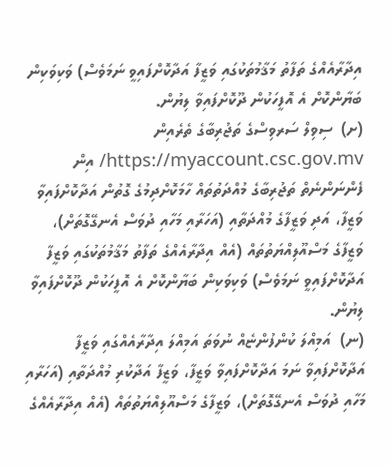އިދާރާއެއްގެ ތަފާތު މަޤާމުތަކުގައި ވަޒީފާ އަދާކޮށްފައިވީ ނަމަވެސް) ވަކިވަކިން ބަޔާންކޮށް އެ އޮފީހަކުން ދޫކޮށްފައިވާ ލިޔުން.
(ށ)  ސިވިލް ސަރވިސްގެ ތަޖުރިބާގެ ތެރެއިން https://myaccount.csc.gov.mv/ އިން ފެންނަންނެތް ތަޖުރިބާގެ މުއްދަތުތައް ހާމަކޮށްދިމުގެ ގޮތުން އަދާކޮށްފައިވާ ވަޒީފާ، އަދި ވަޒީފާގެ މުއްދަތާއި (އަހަރާއި މަހާއި ދުވަސް އެނގޭގޮތަށް)، ވަޒީފާގެ މަސްއޫލިއްޔަތުތައް (އެއް އިދާރާއެއްގެ ތަފާތު މަޤާމުތަކުގައި ވަޒީފާ އަދާކޮށްފައިވީ ނަމަވެސް) ވަކިވަކިން ބަޔާންކޮށް އެ އޮފީހަކުން ދޫކޮށްފައިވާ ލިޔުން.
(ނ)  އަމިއްލަ ކުންފުންޏެއް ނުވަތަ އަމިއްލަ އިދާރާއެއްގައި ވަޒީފާ އަދާކޮށްފައިވާ ނަމަ އަދާކޮށްފައިވާ ވަޒީފާ، ވަޒީފާ އަދާކުރި މުއްދަތާއި (އަހަރާއި މަހާއި ދުވަސް އެނގޭގޮތަށް)، ވަޒީފާގެ މަސްއޫލިއްޔަތުތައް (އެއް އިދާރާއެއްގެ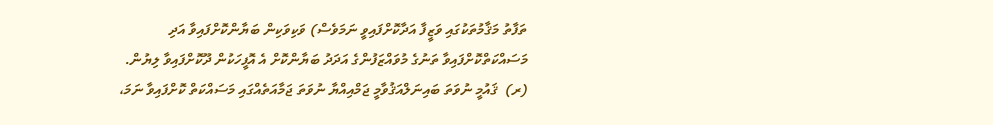ތަފާތު މަޤާމުތަކުގައި ވަޒީފާ އަދާކޮށްފައިވީ ނަމަވެސް) ވަކިވަކިން ބަޔާންކޮށްފައިވާ އަދި މަސައްކަތްކޮށްފައިވާ ތަނުގެ މުވައްޒަފުންގެ އަދަދު ބަޔާންކޮށް އެ އޮފީހަކުން ދޫކޮށްފައިވާ ލިޔުން.
(ރ)  ޤައުމީ ނުވަތަ ބައިނަލްއަޤުވާމީ ޖަމްއިއްޔާ ނުވަތަ ޖަމާއަތެއްގައި މަސައްކަތް ކޮށްފައިވާ ނަމަ،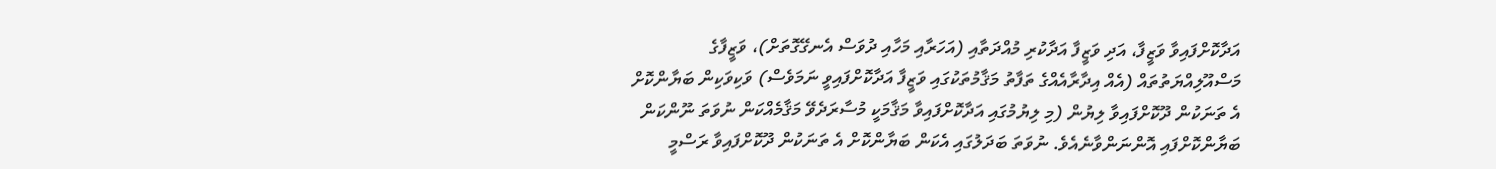އަދާކޮށްފައިވާ ވަޒީފާ، އަދި ވަޒީފާ އަދާކުރި މުއްދަތާއި (އަހަރާއި މަހާއި ދުވަސް އެނގޭގޮތަށް)، ވަޒީފާގެ މަސްއޫލިއްޔަތުތައް (އެއް އިދާރާއެއްގެ ތަފާތު މަޤާމުތަކުގައި ވަޒީފާ އަދާކޮށްފައިވީ ނަމަވެސް) ވަކިވަކިން ބަޔާންކޮށް އެ ތަނަކުން ދޫކޮށްފައިވާ ލިޔުން (މި ލިޔުމުގައި އަދާކޮށްފައިވާ މަޤާމަކީ މުސާރަދެވޭ މަޤާމެއްކަން ނުވަތަ ނޫންކަން ބަޔާންކޮށްފައި އޮންނަންވާނެއެވެ. ނުވަތަ ބަދަލުގައި އެކަން ބަޔާންކޮށް އެ ތަނަކުން ދޫކޮށްފައިވާ ރަސްމީ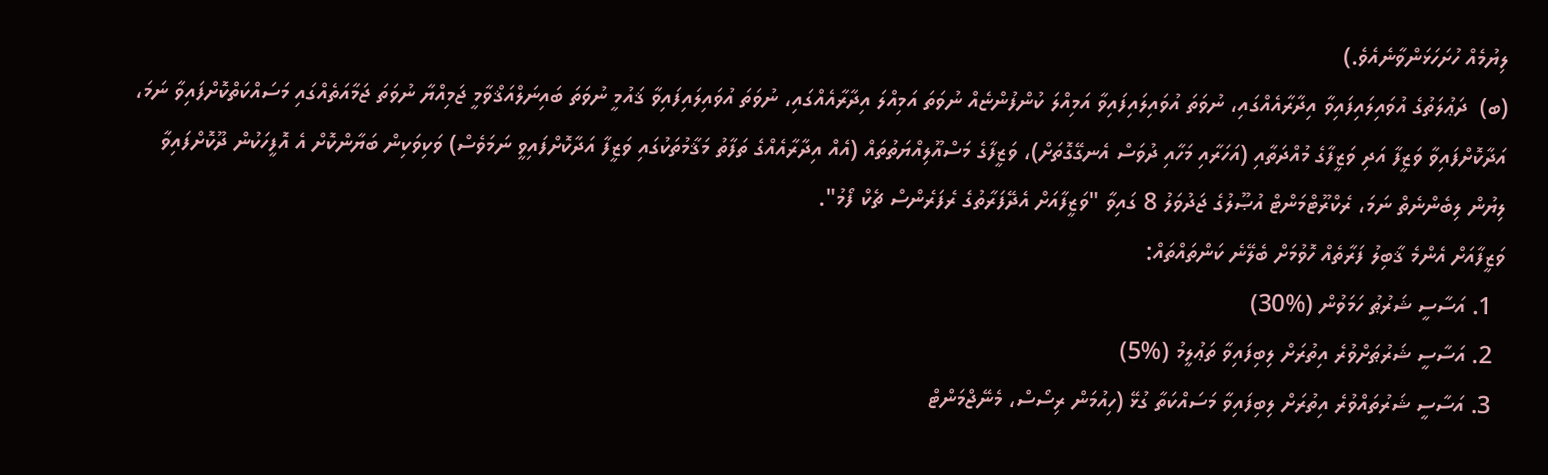ލިޔުމެއް ހުށަހަޅަންވާނެއެވެ.)
(ބ)  ދަޢުލަތުގެ އުވައިލައިފައިވާ އިދާރާއެއްގައި، ނުވަތަ އުވައިލައިފައިވާ އަމިއްލަ ކުންފުންޏެއް ނުވަތަ އަމިއްލަ އިދާރާއެއްގައި، ނުވަތަ އުވައިލައިފައިވާ ޤައުމީ ނުވަތަ ބައިނަލްއަޤްވާމީ ޖަމިއްޔާ ނުވަތަ ޖަމާއަތެއްގައި މަސައްކަތްކޮށްފައިވާ ނަމަ، އަދާކޮށްފައިވާ ވަޒީފާ އަދި ވަޒީފާގެ މުއްދަތާއި (އަހަރާއި މަހާއި ދުވަސް އެނގޭގޮތަށް)، ވަޒީފާގެ މަސްއޫލިއްޔަތުތައް (އެއް އިދާރާއެއްގެ ތަފާތު މަޤާމުތަކުގައި ވަޒީފާ އަދާކޮށްފައިވީ ނަމަވެސް) ވަކިވަކިން ބަޔާންކޮށް އެ އޮފީހަކުން ދޫކޮށްފައިވާ ލިޔުން ލިބެންނެތް ނަމަ، ރެކްރޫޓްމަންޓް އުޞޫލުގެ ޖަދުވަލު 8 ގައިވާ "ވަޒީފާއަށް އެދޭފަރާތުގެ ރެފަރެންސް ޗެކް ފޯމު".
ވަޒީފާއަށް އެންމެ ޤާބިލު ފަރާތެއް ހޮވުމަށް ބެލޭނެ ކަންތައްތައް:
  1. އަސާސީ ޝަރުޠު ހަމަވުން (%30)
  2. އަސާސީ ޝަރުޠަށްވުރެ އިތުރަށް ލިބިފައިވާ ތަޢުލީމު (%5)
  3. އަސާސީ ޝަރުތައްވުރެ އިތުރަށް ލިބިފައިވާ މަސައްކަތާ ގުޅޭ (ހިއުމަން ރިސޯސް، މެނޭޖްމަންޓް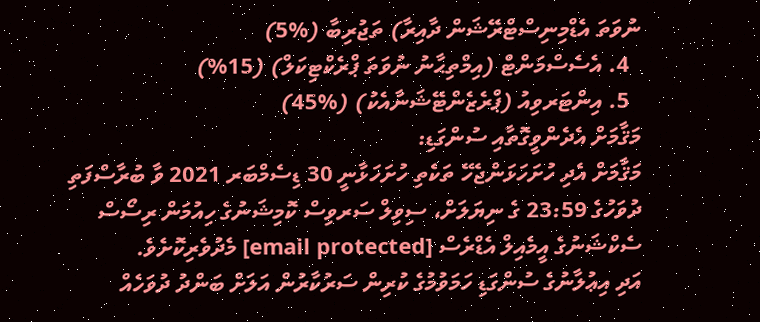ނުވަތަ އެޑްމިނިސްޓްރޭޝަން ދާއިރާ) ތަޖުރިބާ (%5)
  4. އެސެސްމަންޓް (އިމްތިޙާނު ނުވަތަ ޕްރެކްޓިކަލް) (15%)
  5. އިންޓަރވިއު (ޕްރެޒެންޓޭޝަނާއެކު) (%45)
މަޤާމަށް އެދެންވީގޮތާއި ސުންގަޑި:
މަޤާމަށް އެދި ހުށަހަޅަންޖެހޭ ތަކެތި ހުށަހަޅާނީ 30 ޑިސެމްބަރ 2021 ވާ ބުރާސްފަތި ދުވަހުގެ 23:59 ގެ ނިޔަލަށް، ސިވިލް ސަރވިސް ކޮމިޝަނުގެ ހިއުމަން ރިސޯސް ސެކްޝަނުގެ އީމެއިލް އެޑްރެސް [email protected] މެދުވެރިކޮށެވެ.
އަދި އިޢުލާނުގެ ސުންގަޑި ހަމަވުމުގެ ކުރިން ސަރުކާރުން އަލަށް ބަންދު ދުވަހެއް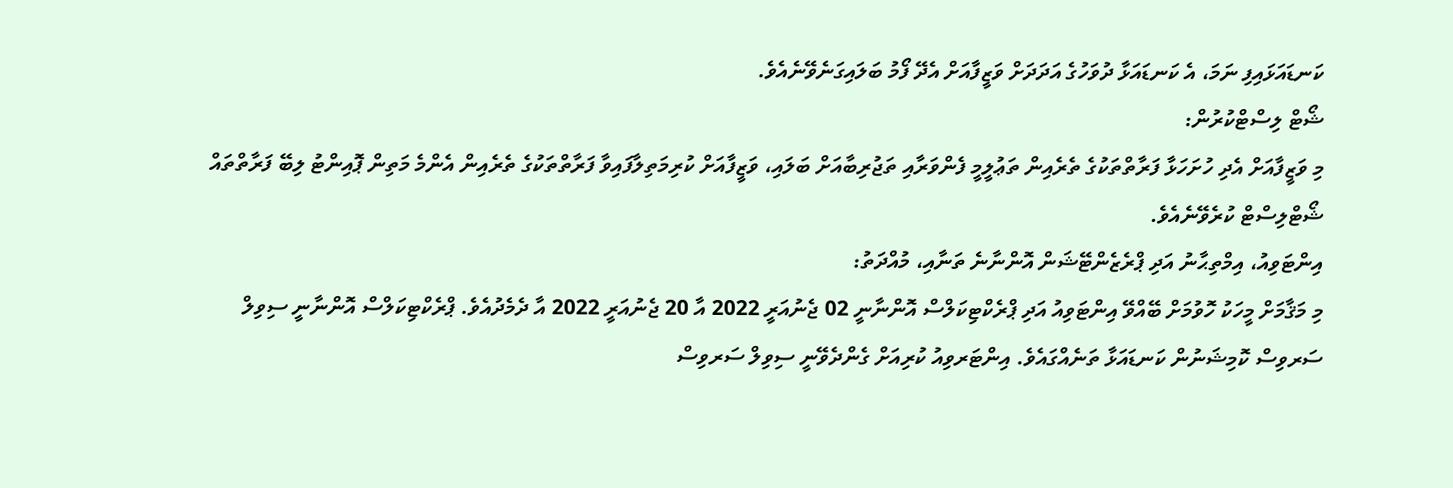ކަނޑައަޅައިފި ނަމަ، އެ ކަނޑައަޅާ ދުވަހުގެ އަދަދަށް ވަޒީފާއަށް އެދޭ ފޯމު ބަލައިގަނެވޭނެއެވެ.
ޝޯޓް ލިސްޓްކުރުން:
މި ވަޒީފާއަށް އެދި ހުށަހަޅާ ފަރާތްތަކުގެ ތެރެއިން ތަޢުލީމީ ފެންވަރާއި ތަޖުރިބާއަށް ބަލައި، ވަޒީފާއަށް ކުރިމަތިލާފައިވާ ފަރާތްތަކުގެ ތެރެއިން އެންމެ މަތިން ޕޮއިންޓު ލިބޭ ފަރާތްތައް ޝޯޓްލިސްޓް ކުރެވޭނެއެވެ.
އިންޓަވިއު، އިމްތިޙާނު އަދި ޕްރެޒެންޓޭޝަން އޮންނާނެ ތަނާއި، މުއްދަތު:
މި މަޤާމަށް މީހަކު ހޮވުމަށް ބޭއްވޭ އިންޓަވިއު އަދި ޕްރެކްޓިކަލްސް އޮންނާނީ 02 ޖެނުއަރީ 2022 އާ 20 ޖެނުއަރީ 2022 އާ ދެމެދުއެވެ. ޕްރެކްޓިކަލްސް އޮންނާނީ ސިވިލް ސަރވިސް ކޮމިޝަނުން ކަނޑައަޅާ ތަނެއްގައެވެ. އިންޓަރވިއު ކުރިއަށް ގެންދެވޭނީ ސިވިލް ސަރވިސް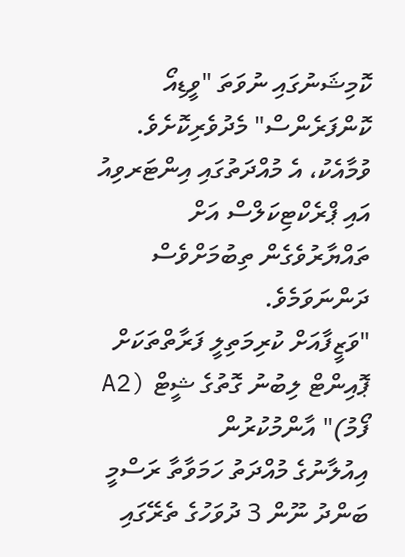ކޮމިޝަނުގައި ނުވަތަ "ވީޑިއޯ ކޮންފަރެންސް" މެދުވެރިކޮށެވެ. ވުމާއެކު، އެ މުއްދަތުގައި އިންޓަރވިއު އައި ޕްރެކްޓިކަލްސް އަށް ތައްޔާރުވެގެން ތިބުމަށްވެސް ދަންނަވަމެވެ.
"ވަޒީފާއަށް ކުރިމަތިލީ ފަރާތްތަކަށް ޕޮއިންޓް ލިބުނު ގޮތުގެ ޝީޓް (A2 ފޯމު)" އާންމުކުރުން
އިއުލާނުގެ މުއްދަތު ހަމަވާތާ ރަސްމީ ބަންދު ނޫން 3 ދުވަހުގެ ތެރޭގައި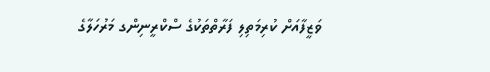ވަޒީފާއަށް ކުރިމަތިލި ފަރާތްތަކުގެ ސްކްރީނިންގ މަރުހަލާގެ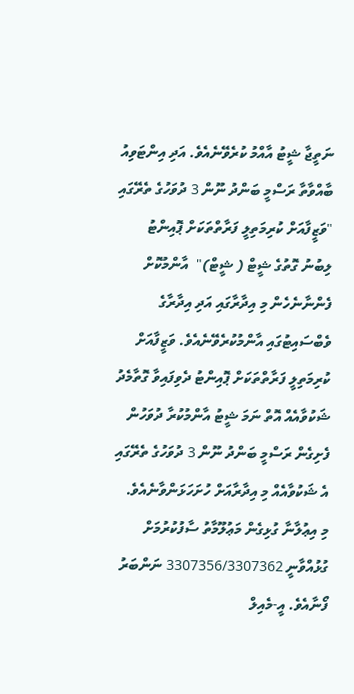ނަތީޖާ ޝީޓު އާއްމު ކުރެވޭނެއެވެ. އަދި އިންޓަވިއު ބާއްވާތާ ރަސްމީ ބަންދު ނޫން 3 ދުވަހުގެ ތެރޭގައި "ވަޒީފާއަށް ކުރިމަތިލީ ފަރާތްތަކަށް ޕޮއިންޓު ލިބުނު ގޮތުގެ ޝީޓް ( ޝީޓް)"  އާންމުކޮށް ފެންނާނެހެން މި އިދާރާގައި އަދި އިދާރާގެ ވެބްސައިޓުގައި އާންމުކުރެވޭނެއެވެ. ވަޒީފާއަށް ކުރިމަތިލީ ފަރާތްތަކަށް ޕޮއިންޓު ދެވިފައިވާ ގޮތާމެދު ޝަކުވާއެއް އޮތް ނަމަ ޝީޓު އާންމުކުރާ ދުވަހުން ފެށިގެން ރަސްމީ ބަންދު ނޫން 3 ދުވަހުގެ ތެރޭގައި އެ ޝަކުވާއެއް މި އިދާރާއަށް ހުށަހަޅަންވާނެއެވެ.
މި އިޢުލާނާ ގުޅިގެން މަޢުލޫމާތު ސާފުކުރުމަށް ގުޅުއްވާނީ 3307356/3307362 ނަންބަރު ފޯނާއެވެ. އީ-މެއިލް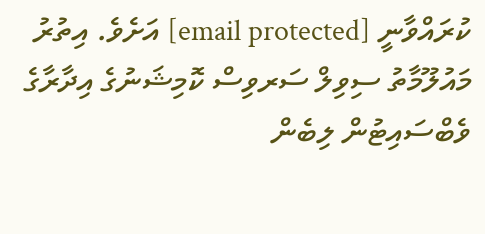ކުރައްވާނީ [email protected] އަށެވެ. އިތުރު މައުލޫމާތު ސިވިލް ސަރވިސް ކޮމިޝަނުގެ އިދާރާގެ ވެބްސައިޓުން ލިބެން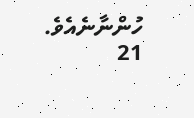ހުންނާނެއެވެ.
21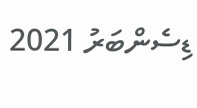ޑިސެންބަރު 2021